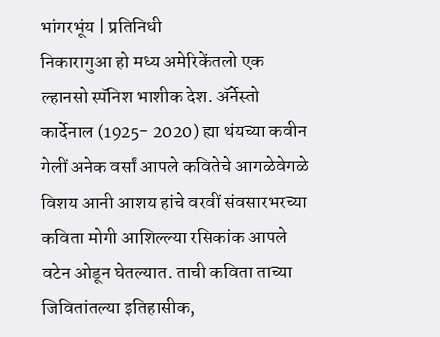भांगरभूंय | प्रतिनिधी
निकारागुआ हो मध्य अमेरिकेंतलो एक ल्हानसो स्पॅनिश भाशीक देश. ॲर्नेस्तो कार्देनाल (1925- 2020) ह्या थंयच्या कवीन गेलीं अनेक वर्सां आपले कवितेचे आगळेवेगळे विशय आनी आशय हांचे वरवीं संवसारभरच्या कविता मोगी आशिल्ल्या रसिकांक आपले वटेन ओडून घेतल्यात. ताची कविता ताच्या जिवितांतल्या इतिहासीक,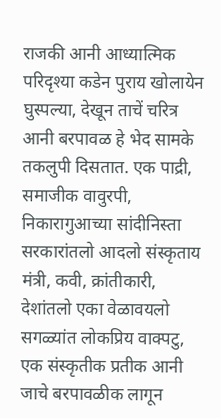राजकी आनी आध्यात्मिक परिदृश्या कडेन पुराय खोलायेन घुस्पल्या, देखून ताचें चरित्र आनी बरपावळ हे भेद सामके तकलुपी दिसतात. एक पाद्री, समाजीक वावुरपी, निकारागुआच्या सांदीनिस्ता सरकारांतलो आदलो संस्कृताय मंत्री, कवी, क्रांतीकारी, देशांतलो एका वेळावयलो सगळ्यांत लोकप्रिय वाक्पटु, एक संस्कृतीक प्रतीक आनी जाचे बरपावळीक लागून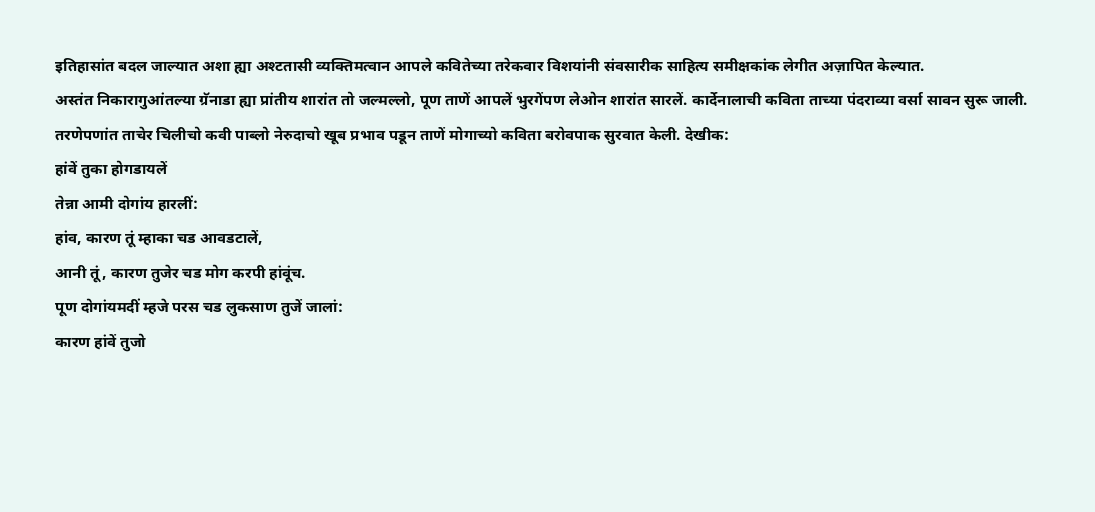इतिहासांत बदल जाल्यात अशा ह्या अश्टतासी व्यक्तिमत्वान आपले कवितेच्या तरेकवार विशयांनी संवसारीक साहित्य समीक्षकांक लेगीत अज़ापित केल्यात.
अस्तंत निकारागुआंतल्या ग्रॅनाडा ह्या प्रांतीय शारांत तो जल्मल्लो, पूण ताणें आपलें भुरगेंपण लेओन शारांत सारलें. कार्देनालाची कविता ताच्या पंदराव्या वर्सा सावन सुरू जाली. तरणेपणांत ताचेर चिलीचो कवी पाब्लो नेरुदाचो खूब प्रभाव पडून ताणें मोगाच्यो कविता बरोवपाक सुरवात केली. देखीक:
हांवें तुका होगडायलें
तेन्ना आमी दोगांय हारलीं:
हांव, कारण तूं म्हाका चड आवडटालें,
आनी तूं, कारण तुजेर चड मोग करपी हांवूंच.
पूण दोगांयमदीं म्हजे परस चड लुकसाण तुजें जालां:
कारण हांवें तुजो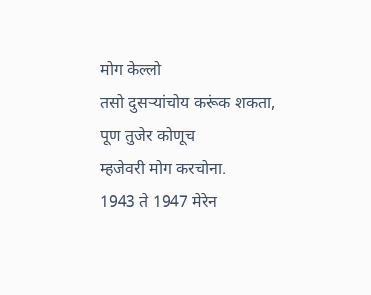मोग केल्लो
तसो दुसऱ्यांचोय करूंक शकता,
पूण तुजेर कोणूच
म्हजेवरी मोग करचोना.
1943 ते 1947 मेरेन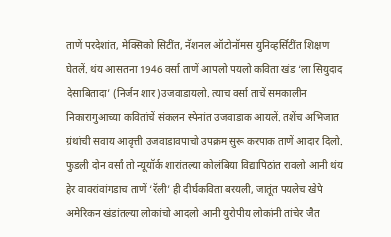ताणें परदेशांत, मेक्सिको सिटींत, नॅशनल ऑटोनॉमस युनिव्हर्सिटींत शिक्षण घेतलें. थंय आसतना 1946 वर्सा ताणें आपलो पयलो कविता खंड ‘ला सियुदाद देसाबितादा’ (निर्जन शार)उजवाडायलो. त्याच वर्सा ताचें समकालीन निकारागुआच्या कवितांचें संकलन स्पेनांत उजवाडाक आयलें. तशेंच अभिजात ग्रंथांची सवाय आवृत्ती उजवाडावपाचो उपक्रम सुरू करपाक ताणें आदार दिलो. फुडली दोन वर्सां तो न्यूयॉर्क शारांतल्या कोलंबिया विद्यापिठांत रावलो आनी थंय हेर वावरांवांगडाच ताणें ‘रॅली’ ही दीर्घकविता बरयली, जातूंत पयलेच खेपे अमेरिकन खंडांतल्या लोकांचो आदलो आनी युरोपीय लोकांनी तांचेर जैत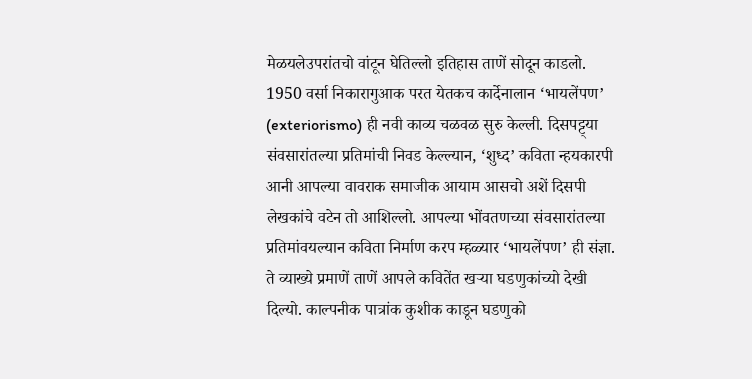मेळयलेउपरांतचो वांटून घेतिल्लो इतिहास ताणें सोदून काडलो.
1950 वर्सा निकारागुआक परत येतकच कार्देनालान ‘भायलेंपण’ (exteriorismo) ही नवी काव्य चळवळ सुरु केल्ली. दिसपट्ट्या संवसारांतल्या प्रतिमांची निवड केल्ल्यान, ‘शुध्द’ कविता न्हयकारपी आनी आपल्या वावराक समाजीक आयाम आसचो अशें दिसपी लेखकांचे वटेन तो आशिल्लो. आपल्या भोंवतणच्या संवसारांतल्या प्रतिमांवयल्यान कविता निर्माण करप म्हळ्यार ‘भायलेंपण’ ही संज्ञा. ते व्याख्ये प्रमाणें ताणें आपले कवितेंत खऱ्या घडणुकांच्यो देखी दिल्यो. काल्पनीक पात्रांक कुशीक काडून घडणुको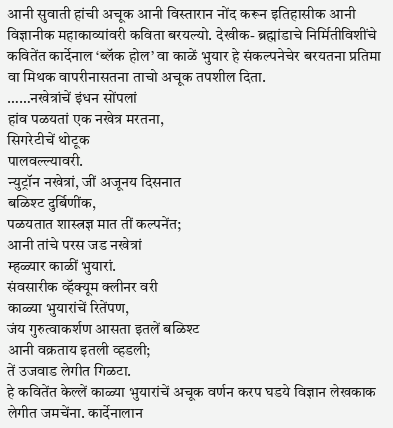आनी सुवाती हांची अचूक आनी विस्तारान नोंद करून इतिहासीक आनी विज्ञानीक महाकाव्यांवरी कविता बरयल्यो. देखीक- ब्रह्मांडाचे निर्मितीविशींचे कवितेंत कार्देनाल ‘ब्लॅक होल’ वा काळें भुयार हे संकल्पनेचेर बरयतना प्रतिमा वा मिथक वापरीनासतना ताचो अचूक तपशील दिता.
……नखेत्रांचें इंधन सोंपलां
हांव पळयतां एक नखेत्र मरतना,
सिगरेटीचें थोटूक
पालवल्ल्यावरी.
न्युट्रॉन नखेत्रां, जीं अजूनय दिसनात
बळिश्ट दुर्बिणींक,
पळयतात शास्त्रज्ञ मात तीं कल्पनेंत;
आनी तांचे परस जड नखेत्रां
म्हळ्यार काळीं भुयारां.
संवसारीक व्हॅक्यूम क्लीनर वरी
काळ्या भुयारांचें रितेंपण,
जंय गुरुत्वाकर्शण आसता इतलें बळिश्ट
आनी वक्रताय इतली व्हडली;
तें उजवाड लेगीत गिळटा.
हे कवितेंत केल्लें काळ्या भुयारांचें अचूक वर्णन करप घडये विज्ञान लेखकाक लेगीत जमचेंना. कार्देनालान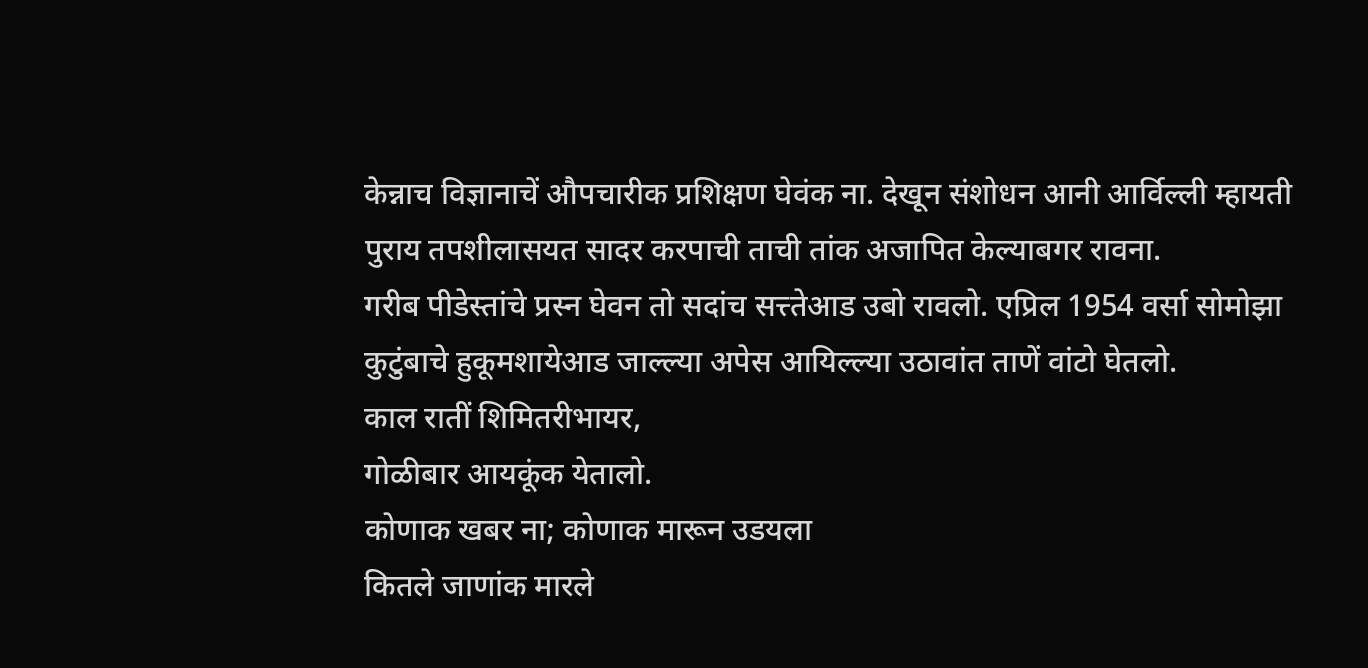केन्नाच विज्ञानाचें औपचारीक प्रशिक्षण घेवंक ना. देखून संशोधन आनी आर्विल्ली म्हायती पुराय तपशीलासयत सादर करपाची ताची तांक अजापित केल्याबगर रावना.
गरीब पीडेस्तांचे प्रस्न घेवन तो सदांच सत्त्तेआड उबो रावलो. एप्रिल 1954 वर्सा सोमोझा कुटुंबाचे हुकूमशायेआड जाल्ल्या अपेस आयिल्ल्या उठावांत ताणें वांटो घेतलो.
काल रातीं शिमितरीभायर,
गोळीबार आयकूंक येतालो.
कोणाक खबर ना; कोणाक मारून उडयला
कितले जाणांक मारले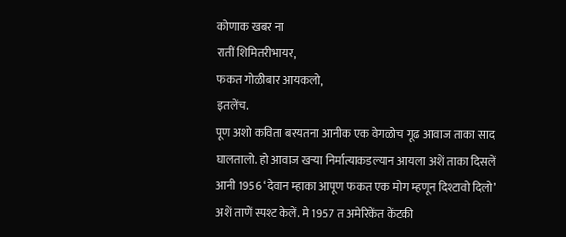कोणाक खबर ना
रातीं शिमितरीभायर,
फकत गोळीबार आयकलो,
इतलेंच.
पूण अशो कविता बरयतना आनीक एक वेगळोच गूढ आवाज ताका साद घालतालो. हो आवाज खऱ्या निर्मात्याकडल्यान आयला अशें ताका दिसलें आनी 1956 ‘देवान म्हाका आपूण फकत एक मोग म्हणून दिश्टावो दिलो’ अशें ताणें स्पश्ट केलें. मे 1957 त अमेरिकेंत केंटकी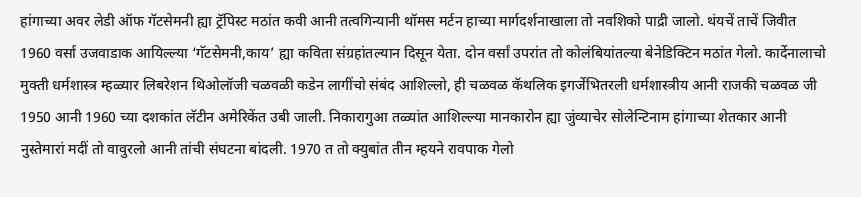हांगाच्या अवर लेडी ऑफ गॅटसेमनी ह्या ट्रॅपिस्ट मठांत कवी आनी तत्वगिन्यानी थॉमस मर्टन हाच्या मार्गदर्शनाखाला तो नवशिको पाद्री जालो. थंयचें ताचें जिवीत 1960 वर्सा उजवाडाक आयिल्ल्या ‘गॅटसेमनी,काय’ ह्या कविता संग्रहांतल्यान दिसून येता. दोन वर्सां उपरांत तो कोलंबियांतल्या बेनेडिक्टिन मठांत गेलो. कार्देनालाचो मुक्ती धर्मशास्त्र म्हळ्यार लिबरेशन थिओलॉजी चळवळी कडेन लागींचो संबंद आशिल्लो, ही चळवळ कॅथलिक इगर्जेभितरली धर्मशास्त्रीय आनी राजकी चळवळ जी 1950 आनी 1960 च्या दशकांत लॅटीन अमेरिकेंत उबी जाली. निकारागुआ तळ्यांत आशिल्ल्या मानकारोन ह्या जुंव्याचेर सोलेन्टिनाम हांगाच्या शेतकार आनी नुस्तेमारां मदीं तो वावुरलो आनी तांची संघटना बांदली. 1970 त तो क्युबांत तीन म्हयने रावपाक गेलो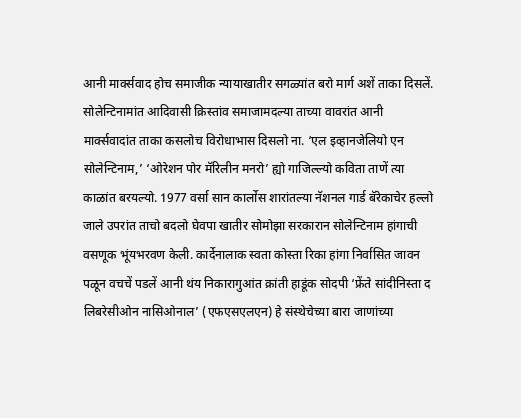आनी मार्क्सवाद होच समाजीक न्यायाखातीर सगळ्यांत बरो मार्ग अशें ताका दिसलें. सोलेन्टिनामांत आदिवासी क्रिस्तांव समाजामदल्या ताच्या वावरांत आनी मार्क्सवादांत ताका कसलोच विरोधाभास दिसलो ना. ‘एल इव्हानजेलियो एन सोलेन्टिनाम,’ ‘ओरेशन पोर मॅरिलीन मनरो’ ह्यो गाजिल्ल्यो कविता ताणें त्या काळांत बरयल्यो. 1977 वर्सा सान कार्लोस शारांतल्या नॅशनल गार्ड बॅरेकाचेर हल्लो जाले उपरांत ताचो बदलो घेवपा खातीर सोमोझा सरकारान सोलेन्टिनाम हांगाची वसणूक भूंयभरवण केली. कार्देनालाक स्वता कोस्ता रिका हांगा निर्वासित जावन पळून वचचें पडलें आनी थंय निकारागुआंत क्रांती हाडूंक सोदपी ‘फ्रेंते सांदीनिस्ता द लिबरेसीओन नासिओनाल’ (एफएसएलएन) हे संस्थेचेच्या बारा जाणांच्या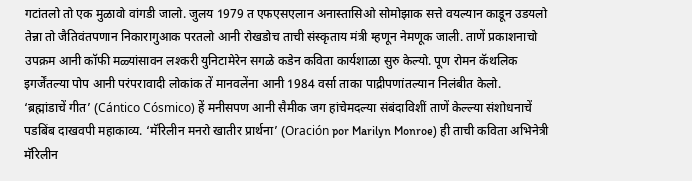गटांतलो तो एक मुळावो वांगडी जालो. जुलय 1979 त एफएसएलान अनास्तासिओ सोमोझाक सत्ते वयल्यान काडून उडयलो तेन्ना तो जैतिवंतपणान निकारागुआक परतलो आनी रोखडोच ताची संस्कृताय मंत्री म्हणून नेमणूक जाली. ताणें प्रकाशनाचो उपक्रम आनी कॉफी मळ्यांसावन लश्करी युनिटामेरेन सगळे कडेन कविता कार्यशाळा सुरु केल्यो. पूण रोमन कॅथलिक इगर्जेंतल्या पोप आनी परंपरावादी लोकांक तें मानवलेंना आनी 1984 वर्सा ताका पाद्रीपणांतल्यान निलंबीत केलो.
‘ब्रह्मांडाचें गीत’ (Cántico Cósmico) हें मनीसपण आनी सैमीक जग हांचेमदल्या संबंदाविशीं ताणें केल्ल्या संशोधनाचें पडबिंब दाखवपी महाकाव्य. ‘मॅरिलीन मनरो खातीर प्रार्थना’ (Oración por Marilyn Monroe) ही ताची कविता अभिनेत्री मॅरिलीन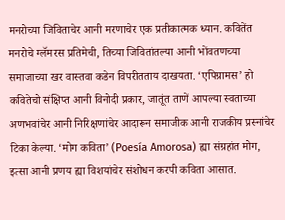मनरोच्या जिविताचेर आनी मरणाचेर एक प्रतीकात्मक ध्यान. कवितेंत मनरोचे ग्लॅमरस प्रतिमेची, तिच्या जिवितांतल्या आनी भोंवतणच्या समाजाच्या खर वास्तवा कडेन विपरीतताय दाखयता. ‘एपिग्रामस’ हो कवितेचो संक्षिप्त आनी विनोदी प्रकार, जातूंत ताणें आपल्या स्वताच्या अणभवांचेर आनी निरिक्षणांचेर आदारून समाजीक आनी राजकीय प्रस्नांचेर टिका केल्या. ‘मोग कविता’ (Poesía Amorosa) ह्या संग्रहांत मोग, इत्सा आनी प्रणय ह्या विशयांचेर संशोधन करपी कविता आसात.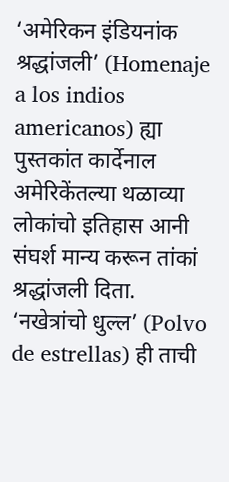‘अमेरिकन इंडियनांक श्रद्धांजली’ (Homenaje a los indios americanos) ह्या पुस्तकांत कार्देनाल अमेरिकेंतल्या थळाव्या लोकांचो इतिहास आनी संघर्श मान्य करून तांकां श्रद्धांजली दिता.
‘नखेत्रांचो धुल्ल’ (Polvo de estrellas) ही ताची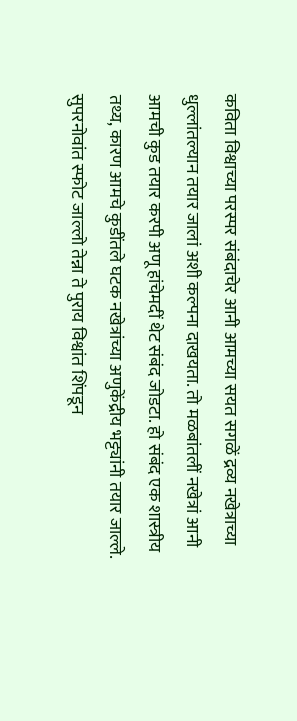कविता विश्वाच्या परस्पर संबंदाचेर आनी आमच्या सयत सगळें द्रव्य नखेत्राच्या धुल्लांतल्यान तयार जालां अशी कल्पना दाखयता. तो मळबांतलीं नखेत्रां आनी आमची कुड तयार करपी अणू हांचेमदीं थेट संबंद जोडटा. हो संबंद एक शास्त्रीय तथ्य, कारण आमचे कुडींतले घटक नखेत्रांच्या अणुकेंद्रीय भट्ट्यांनी तयार जाल्ले. सुपरनोवांत स्फोट जाल्लो तेन्ना ते पुराय विश्वांत शिंपडून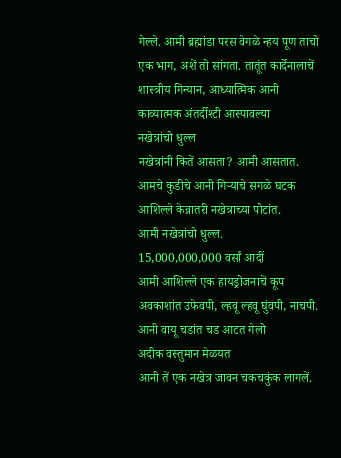गेल्ले. आमी ब्रह्मांडा परस वेगळे न्हय पूण ताचो एक भाग, अशें तो सांगता. तातूंत कार्देनालाचें शास्त्रीय गिन्यान, आध्यात्मिक आनी काव्यात्मक अंतर्दीश्टी आस्पावल्या
नखेत्रांचो धुल्ल
नखेत्रांनी कितें आसता? आमी आसतात.
आमचे कुडीचे आनी गिऱ्याचे सगळे घटक
आशिल्ले केन्नातरी नखेत्राच्या पोटांत.
आमी नखेत्रांचो धुल्ल.
15,000,000,000 वर्सां आदीं
आमी आशिल्ले एक हायड्रोजनाचें कूप
अवकाशांत उफेवपी, ल्हवू ल्हवू घुंवपी, नाचपी.
आनी वायू चडांत चड आटत गेलो
अदीक वस्तुमान मेळयत
आनी तें एक नखेत्र जावन चकचकुंक लागलें.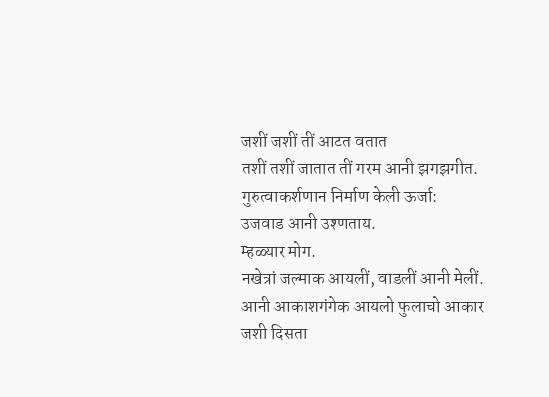जशीं जशीं तीं आटत वतात
तशीं तशीं जातात तीं गरम आनी झगझगीत.
गुरुत्वाकर्शणान निर्माण केली ऊर्जा:
उजवाड आनी उश्णताय.
म्हळ्यार मोग.
नखेत्रां जल्माक आयलीं, वाडलीं आनी मेलीं.
आनी आकाशगंगेक आयलो फुलाचो आकार
जशी दिसता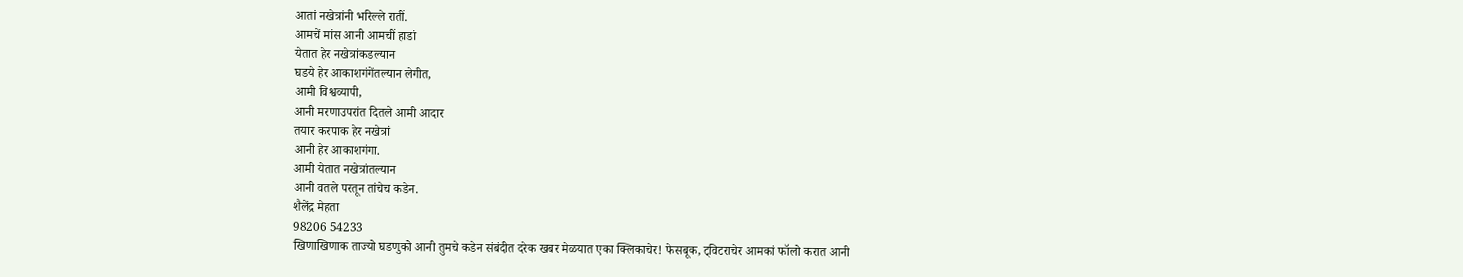आतां नखेत्रांनी भरिल्ले रातीं.
आमचें मांस आनी आमचीं हाडां
येतात हेर नखेत्रांकडल्यान
घडये हेर आकाशगंगेंतल्यान लेगीत,
आमी विश्वव्यापी,
आनी मरणाउपरांत दितले आमी आदार
तयार करपाक हेर नखेत्रां
आनी हेर आकाशगंगा.
आमी येतात नखेत्रांतल्यान
आनी वतले परतून तांचेच कडेन.
शैलेंद्र मेहता
98206 54233
खिणाखिणाक ताज्यो घडणुको आनी तुमचे कडेन संबंदीत दरेक खबर मेळयात एका क्लिकाचेर! फेसबूक, ट्विटराचेर आमकां फॉलो करात आनी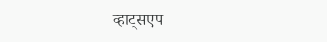व्हाट्सएप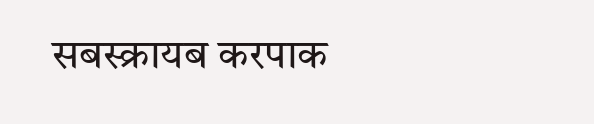सबस्क्रायब करपाक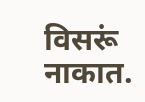विसरूं नाकात.